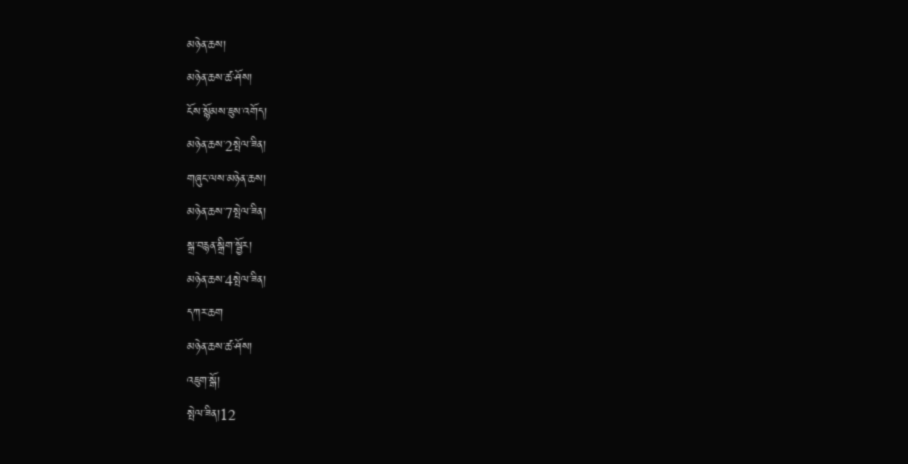མཉེན་ཆས།
མཉེན་ཆས་ཚ་ཤོས།
ངོས་སྙོམས་ཇུས་འགོད།
མཉེན་ཆས་2སྤེལ་ཟིན།
གཞུང་ལས་མཉེན་ཆས།
མཉེན་ཆས་7སྤེལ་ཟིན།
སྒྲ་བརྙན་སྒྲིག་སྦྱོར།
མཉེན་ཆས་4སྤེལ་ཟིན།
དཀར་ཆག
མཉེན་ཆས་ཚ་ཤོས།
འཇུག་སྒོ།
སྤེལ་ཟིན།12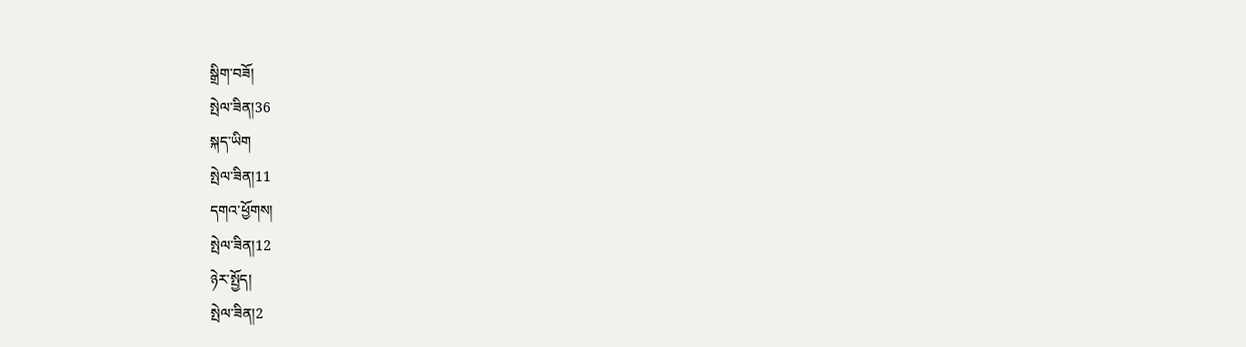སྒྲིག་བཟོ།
སྤེལ་ཟིན།36
སྐད་ཡིག
སྤེལ་ཟིན།11
དགའ་ཕྱོགས།
སྤེལ་ཟིན།12
ཉེར་སྤྱོད།
སྤེལ་ཟིན།2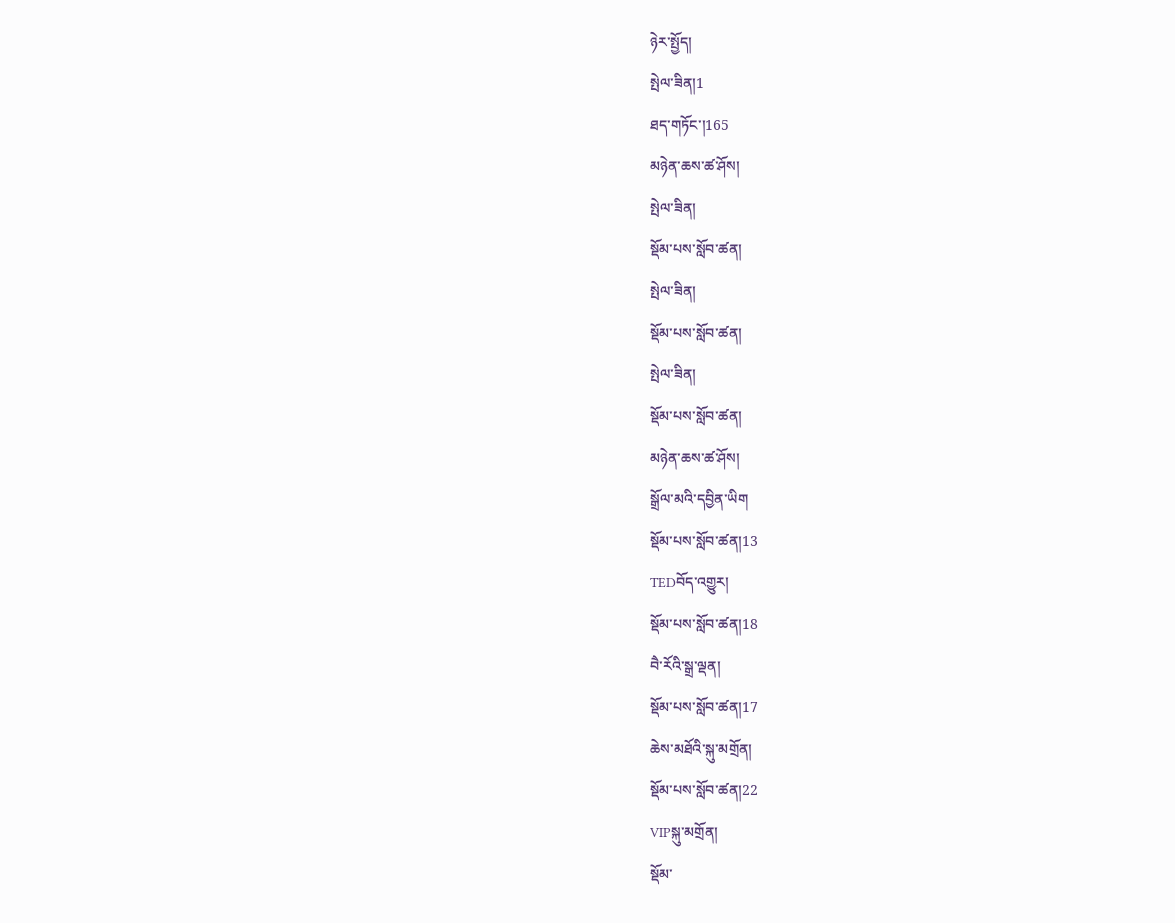ཉེར་སྤྱོད།
སྤེལ་ཟིན།1
ཐད་གཏོང་།165
མཉེན་ཆས་ཚ་ཤོས།
སྤེལ་ཟིན།
སྡོམ་པས་སློབ་ཚན།
སྤེལ་ཟིན།
སྡོམ་པས་སློབ་ཚན།
སྤེལ་ཟིན།
སྡོམ་པས་སློབ་ཚན།
མཉེན་ཆས་ཚ་ཤོས།
སྒྲོལ་མའི་དབྱིན་ཡིག
སྡོམ་པས་སློབ་ཚན།13
TEDབོད་འགྱུར།
སྡོམ་པས་སློབ་ཚན།18
བཻ་རོའི་སྒྲ་ལྡན།
སྡོམ་པས་སློབ་ཚན།17
ཆེས་མཐོའི་སྐུ་མགྲོན།
སྡོམ་པས་སློབ་ཚན།22
VIPསྐུ་མགྲོན།
སྡོམ་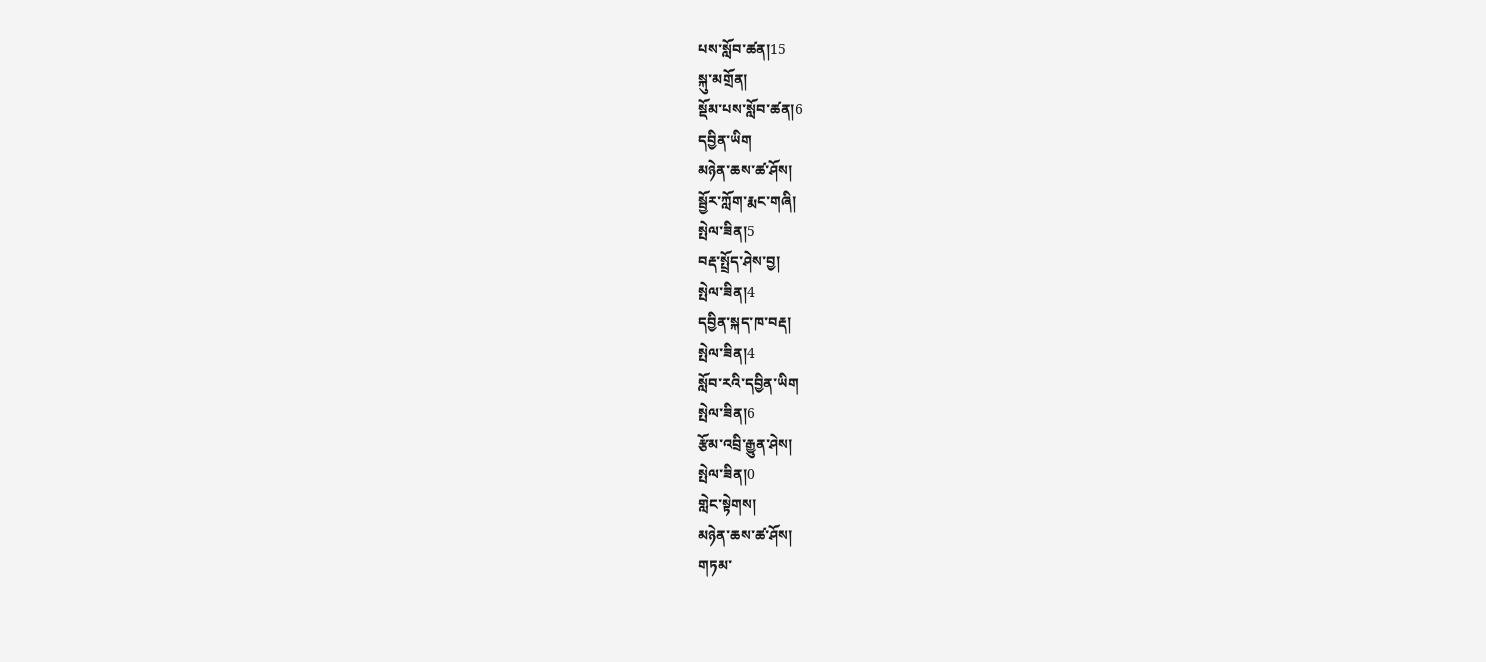པས་སློབ་ཚན།15
སྐུ་མགྲོན།
སྡོམ་པས་སློབ་ཚན།6
དབྱིན་ཡིག
མཉེན་ཆས་ཚ་ཤོས།
སྦྱོར་ཀློག་རྨང་གཞི།
སྤེལ་ཟིན།5
བརྡ་སྤྲོད་ཤེས་བྱ།
སྤེལ་ཟིན།4
དབྱིན་སྐད་ཁ་བརྡ།
སྤེལ་ཟིན།4
སློབ་རའི་དབྱིན་ཡིག
སྤེལ་ཟིན།6
རྩོམ་འབྲི་རྒྱུན་ཤེས།
སྤེལ་ཟིན།0
གླེང་སྟེགས།
མཉེན་ཆས་ཚ་ཤོས།
གཏམ་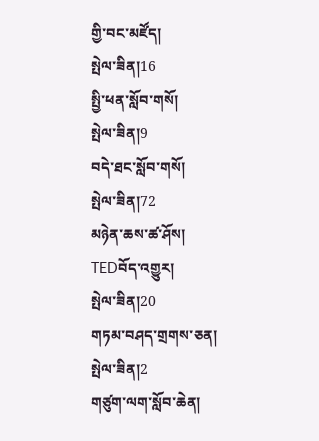གྱི་བང་མཛོད།
སྤེལ་ཟིན།16
སྤྱི་ཕན་སློབ་གསོ།
སྤེལ་ཟིན།9
བདེ་ཐང་སློབ་གསོ།
སྤེལ་ཟིན།72
མཉེན་ཆས་ཚ་ཤོས།
TEDབོད་འགྱུར།
སྤེལ་ཟིན།20
གཏམ་བཤད་གྲགས་ཅན།
སྤེལ་ཟིན།2
གཙུག་ལག་སློབ་ཆེན།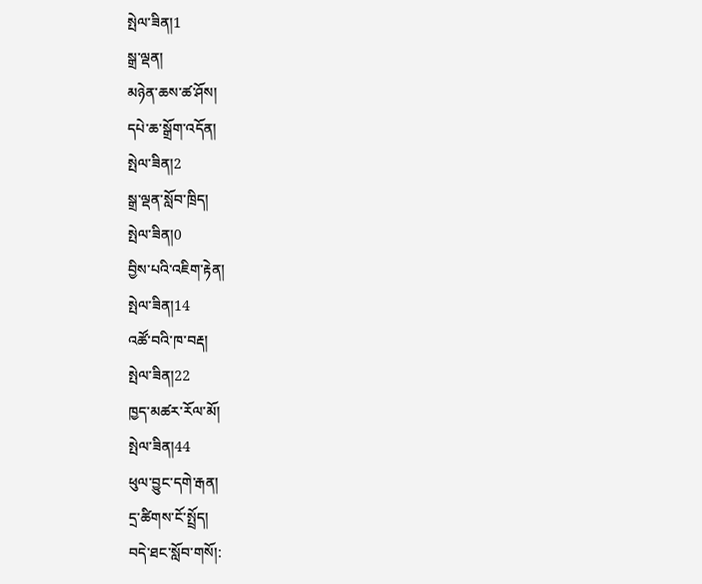སྤེལ་ཟིན།1
སྒྲ་ལྡན།
མཉེན་ཆས་ཚ་ཤོས།
དཔེ་ཆ་སྒྲོག་འདོན།
སྤེལ་ཟིན།2
སྒྲ་ལྡན་སློབ་ཁྲིད།
སྤེལ་ཟིན།0
བྱིས་པའི་འཇིག་རྟེན།
སྤེལ་ཟིན།14
འཚོ་བའི་ཁ་བརྡ།
སྤེལ་ཟིན།22
ཁྱད་མཚར་རོལ་མོ།
སྤེལ་ཟིན།44
ཕུལ་བྱུང་དགེ་རྒན།
དྲ་ཚིགས་ངོ་སྤྲོད།
བདེ་ཐང་སློབ་གསོ།: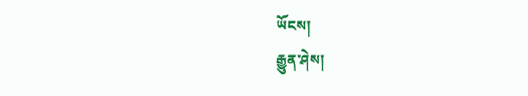ཡོངས།
རྒྱུན་ཤེས།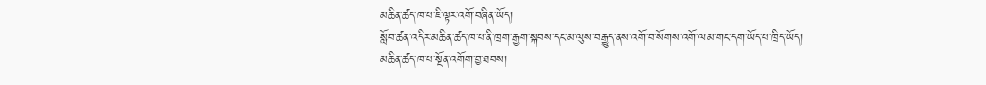མཆིན་ཚད་ཁ་པ་ཇི་ལྟར་འགོ་བཞིན་ཡོད།
སློབ་ཚན་འདིར་མཆིན་ཚད་ཁ་པ་ནི་ཁྲག་རྒྱག་སྐབས་དང་མ་ལུས་བརྒྱུད་ནས་འགོ་བ་སོགས་འགོ་ལམ་གང་དག་ཡོད་པ་ཁྲིད་ཡོད།
མཆིན་ཚད་ཁ་པ་སྔོན་འགོག་བྱ་ཐབས།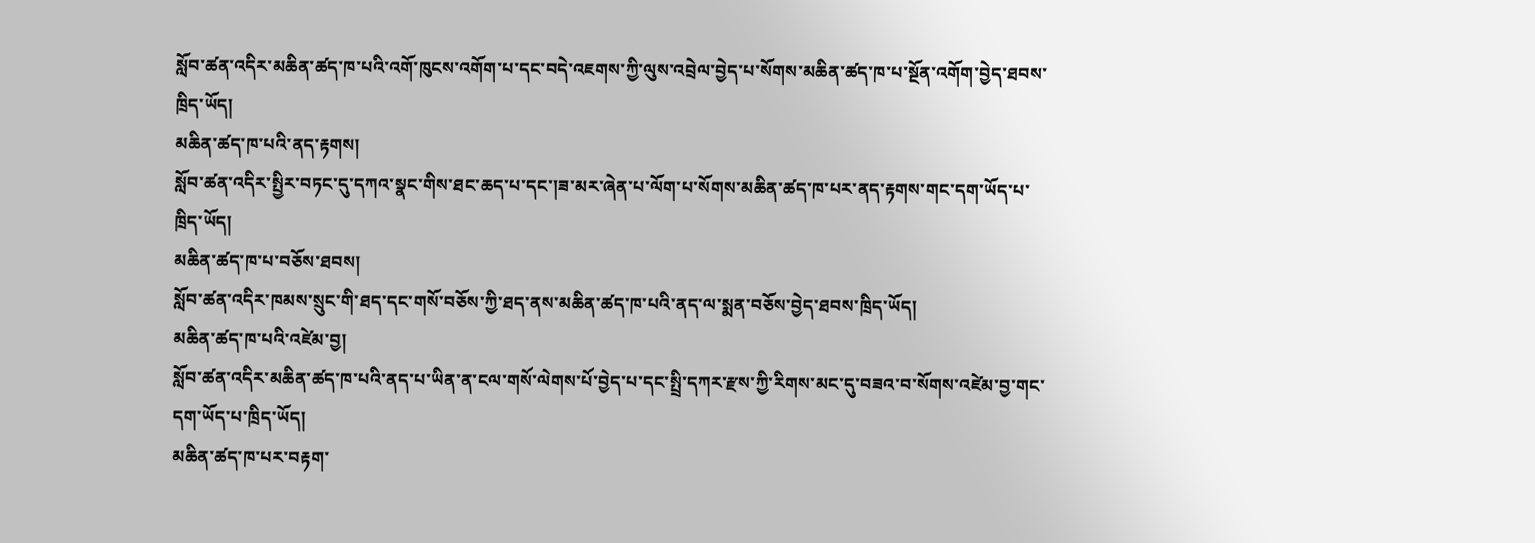སློབ་ཚན་འདིར་མཆིན་ཚད་ཁ་པའི་འགོ་ཁུངས་འགོག་པ་དང་བདེ་འཇགས་ཀྱི་ལུས་འབྲེལ་བྱེད་པ་སོགས་མཆིན་ཚད་ཁ་པ་སྔོན་འགོག་བྱེད་ཐབས་ཁྲིད་ཡོད།
མཆིན་ཚད་ཁ་པའི་ནད་རྟགས།
སློབ་ཚན་འདིར་སྤྱིར་བཏང་དུ་དཀའ་སྣང་གིས་ཐང་ཆད་པ་དང་།ཟ་མར་ཞེན་པ་ལོག་པ་སོགས་མཆིན་ཚད་ཁ་པར་ནད་རྟགས་གང་དག་ཡོད་པ་ཁྲིད་ཡོད།
མཆིན་ཚད་ཁ་པ་བཅོས་ཐབས།
སློབ་ཚན་འདིར་ཁམས་སྲུང་གི་ཐད་དང་གསོ་བཅོས་ཀྱི་ཐད་ནས་མཆིན་ཚད་ཁ་པའི་ནད་ལ་སྨན་བཅོས་བྱེད་ཐབས་ཁྲིད་ཡོད།
མཆིན་ཚད་ཁ་པའི་འཛེམ་བྱ།
སློབ་ཚན་འདིར་མཆིན་ཚད་ཁ་པའི་ནད་པ་ཡིན་ན་ངལ་གསོ་ལེགས་པོ་བྱེད་པ་དང་སྤྲི་དཀར་རྫས་ཀྱི་རིགས་མང་དུ་བཟའ་བ་སོགས་འཛེམ་བྱ་གང་དག་ཡོད་པ་ཁྲིད་ཡོད།
མཆིན་ཚད་ཁ་པར་བརྟག་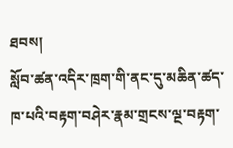ཐབས།
སློབ་ཚན་འདིར་ཁྲག་གི་ནང་དུ་མཆིན་ཚད་ཁ་པའི་བརྟག་བཤེར་རྣམ་གྲངས་ལྔ་བརྟག་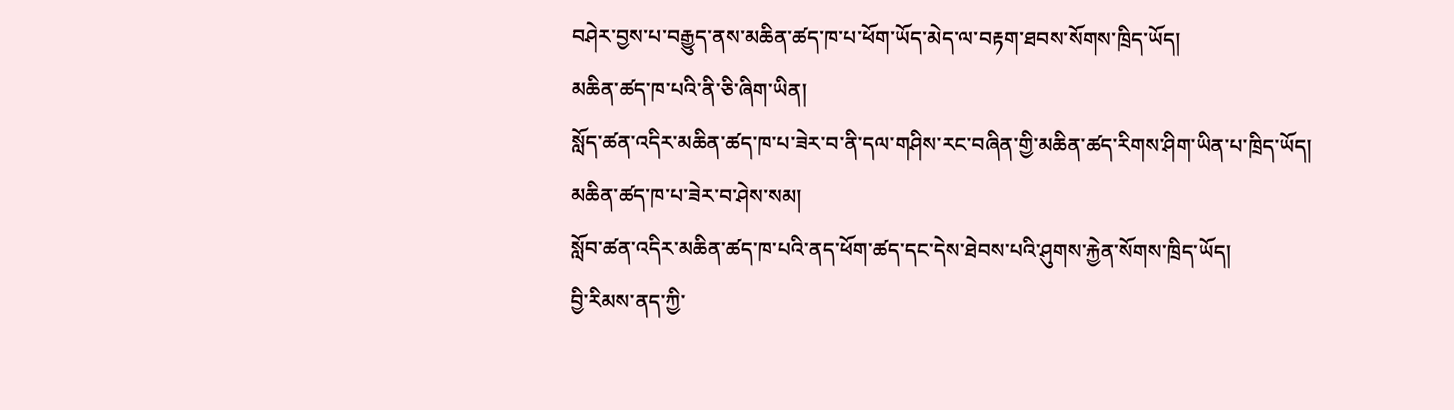བཤེར་བྱས་པ་བརྒྱུད་ནས་མཆིན་ཚད་ཁ་པ་ཕོག་ཡོད་མེད་ལ་བརྟག་ཐབས་སོགས་ཁྲིད་ཡོད།
མཆིན་ཚད་ཁ་པའི་ནི་ཅི་ཞིག་ཡིན།
སློད་ཚན་འདིར་མཆིན་ཚད་ཁ་པ་ཟེར་བ་ནི་དལ་གཤིས་རང་བཞིན་གྱི་མཆིན་ཚད་རིགས་ཤིག་ཡིན་པ་ཁྲིད་ཡོད།
མཆིན་ཚད་ཁ་པ་ཟེར་བ་ཤེས་སམ།
སློབ་ཚན་འདིར་མཆིན་ཚད་ཁ་པའི་ནད་ཕོག་ཚད་དང་དེས་ཐེབས་པའི་ཤུགས་རྐྱེན་སོགས་ཁྲིད་ཡོད།
བྱི་རིམས་ནད་ཀྱི་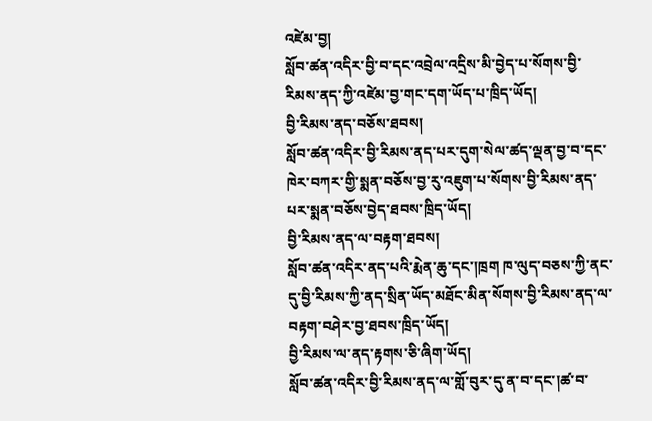འཛེམ་བྱ།
སློབ་ཚན་འདིར་བྱི་བ་དང་འབྲེལ་འདྲིས་མི་བྱེད་པ་སོགས་བྱི་རིམས་ནད་ཀྱི་འཛེམ་བྱ་གང་དག་ཡོད་པ་ཁྲིད་ཡོད།
བྱི་རིམས་ནད་བཅོས་ཐབས།
སློབ་ཚན་འདིར་བྱི་རིམས་ནད་པར་དུག་སེལ་ཚད་ལྡན་བྱ་བ་དང་ཁེར་བཀར་གྱི་སྨན་བཅོས་བྱ་རུ་འཇུག་པ་སོགས་བྱི་རིམས་ནད་པར་སྨན་བཅོས་བྱེད་ཐབས་ཁྲིད་ཡོད།
བྱི་རིམས་ནད་ལ་བརྟག་ཐབས།
སློབ་ཚན་འདིར་ནད་པའི་རྨེན་ཆུ་དང་།ཁྲག ཁ་ལུད་བཅས་ཀྱི་ནང་དུ་བྱི་རིམས་ཀྱི་ནད་སྲིན་ཡོད་མཐོང་མིན་སོགས་བྱི་རིམས་ནད་ལ་བརྟག་བཤེར་བྱ་ཐབས་ཁྲིད་ཡོད།
བྱི་རིམས་ལ་ནད་རྟགས་ཅི་ཞིག་ཡོད།
སློབ་ཚན་འདིར་བྱི་རིམས་ནད་ལ་གློ་བུར་དུ་ན་བ་དང་།ཚ་བ་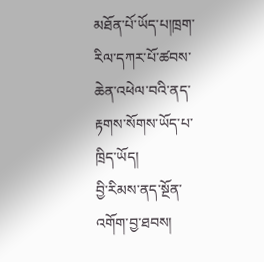མཐོན་པོ་ཡོད་པ།ཁྲག་རིལ་དཀར་པོ་ཚབས་ཆེན་འཕེལ་བའི་ནད་རྟགས་སོགས་ཡོད་པ་ཁྲིད་ཡོད།
བྱི་རིམས་ནད་སྔོན་འགོག་བྱ་ཐབས།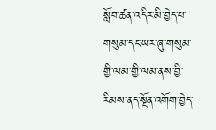སློབ་ཚན་འདིར་མི་བྱེད་པ་གསུམ་དང་ཡར་ཞུ་གསུམ་གྱི་ལམ་གྱི་ལམ་ནས་བྱི་རིམས་ནད་སྔོན་འགོག་བྱེད་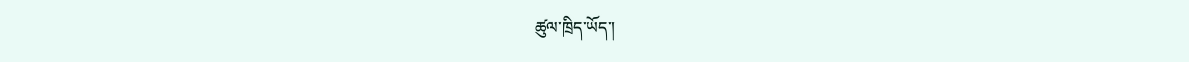ཚུལ་ཁྲིད་ཡོད་།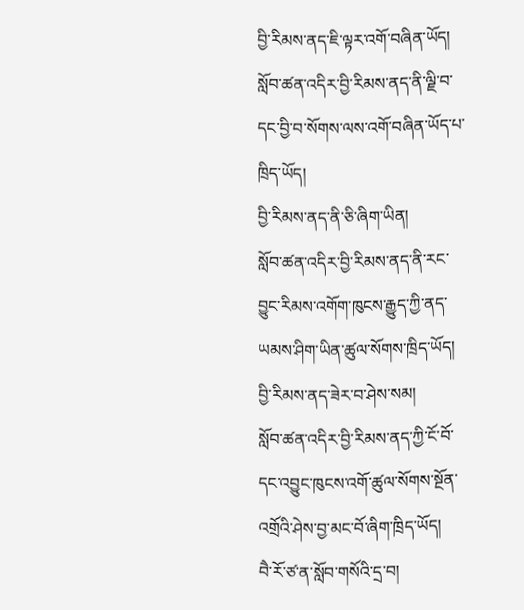བྱི་རིམས་ནད་ཇི་ལྟར་འགོ་བཞིན་ཡོད།
སློབ་ཚན་འདིར་བྱི་རིམས་ནད་ནི་ལྗི་བ་དང་བྱི་བ་སོགས་ལས་འགོ་བཞིན་ཡོད་པ་ཁྲིད་ཡོད།
བྱི་རིམས་ནད་ནི་ཅི་ཞིག་ཡིན།
སློབ་ཚན་འདིར་བྱི་རིམས་ནད་ནི་རང་བྱུང་རིམས་འགོག་ཁུངས་རྒྱུད་ཀྱི་ནད་ཡམས་ཤིག་ཡིན་ཚུལ་སོགས་ཁྲིད་ཡོད།
བྱི་རིམས་ནད་ཟེར་བ་ཤེས་སམ།
སློབ་ཚན་འདིར་བྱི་རིམས་ནད་ཀྱི་ངོ་བོ་དང་འབྱུང་ཁུངས་འགོ་ཚུལ་སོགས་སྔོན་འགྲོའི་ཤེས་བྱ་མང་བོ་ཞིག་ཁྲིད་ཡོད།
བཻ་རོ་ཙ་ན་སློབ་གསོའི་དྲ་བ།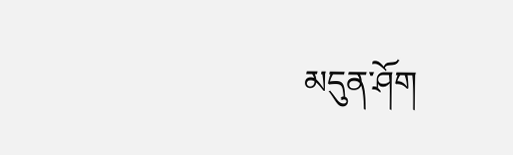མདུན་ཤོག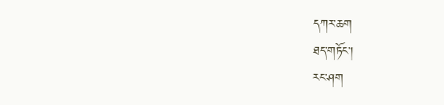དཀར་ཆག
ཐད་གཏོང་།
རང་ཤག